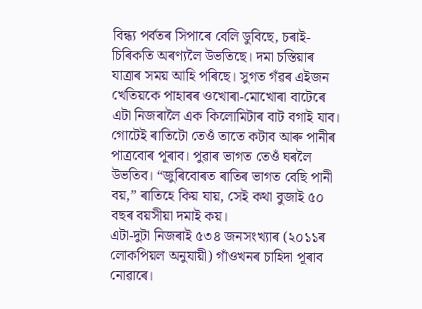বিন্ধ্য পৰ্বতৰ সিপাৰে বেলি ডুবিছে, চৰাই-চিৰিকতি অৰণ্যলৈ উভতিছে। দমা চস্তিয়াৰ যাত্ৰাৰ সময় আহি পৰিছে। সুগত গঁৱৰ এইজন খেতিয়কে পাহাৰৰ ওখোৰা-মোখোৰা বাটেৰে এটা নিজৰালৈ এক কিলোমিটাৰ বাট বগাই যাব। গোটেই ৰাতিটো তেওঁ তাতে কটাব আৰু পানীৰ পাত্ৰবোৰ পূৰাব। পুৱাৰ ভাগত তেওঁ ঘৰলৈ উভতিব। “জুৰিবোৰত ৰাতিৰ ভাগত বেছি পানী বয়,” ৰাতিহে কিয় যায়, সেই কথা বুজাই ৫০ বছৰ বয়সীয়া দমাই কয়।
এটা-দুটা নিজৰাই ৫৩৪ জনসংখ্যাৰ (২০১১ৰ লোকপিয়ল অনুযায়ী) গাঁওখনৰ চাহিদা পূৰাব নোৱাৰে।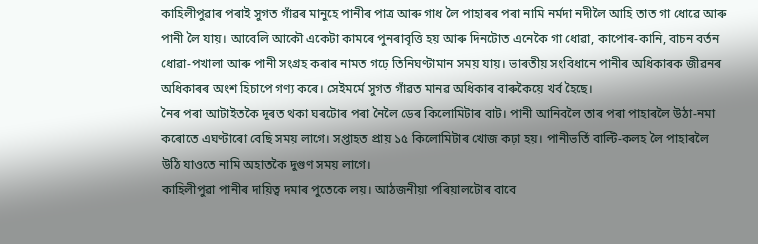কাহিলীপুৱাৰ পৰাই সুগত গাঁৱৰ মানুহে পানীৰ পাত্ৰ আৰু গাধ লৈ পাহাৰৰ পৰা নামি নৰ্মদা নদীলৈ আহি তাত গা ধোৱে আৰু পানী লৈ যায়। আবেলি আকৌ একেটা কামৰে পুনৰাবৃত্তি হয় আৰু দিনটোত এনেকৈ গা ধোৱা, কাপোৰ-কানি, বাচন বৰ্তন ধোৱা-পখালা আৰু পানী সংগ্ৰহ কৰাৰ নামত গঢ়ে তিনিঘণ্টামান সময় যায়। ভাৰতীয় সংবিধানে পানীৰ অধিকাৰক জীৱনৰ অধিকাৰৰ অংশ হিচাপে গণ্য কৰে। সেইমৰ্মে সুগত গাঁৱত মানৱ অধিকাৰ বাৰুকৈয়ে খৰ্ব হৈছে।
নৈৰ পৰা আটাইতকৈ দূৰত থকা ঘৰটোৰ পৰা নৈলৈ ডেৰ কিলোমিটাৰ বাট। পানী আনিবলৈ তাৰ পৰা পাহাৰলৈ উঠা-নমা কৰোতে এঘণ্টাৰো বেছি সময় লাগে। সপ্তাহত প্ৰায় ১৫ কিলোমিটাৰ খোজ কঢ়া হয়। পানীভৰ্তি বাল্টি-কলহ লৈ পাহাৰলৈ উঠি যাওতে নামি অহাতকৈ দুগুণ সময় লাগে।
কাহিলীপুৱা পানীৰ দায়িত্ব দমাৰ পুতেকে লয়। আঠজনীয়া পৰিয়ালটোৰ বাবে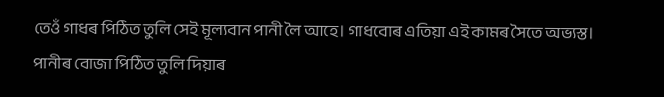তেওঁ গাধৰ পিঠিত তুলি সেই মূল্যবান পানী লৈ আহে। গাধবোৰ এতিয়া এই কামৰ সৈতে অভ্যস্ত। পানীৰ বোজা পিঠিত তুলি দিয়াৰ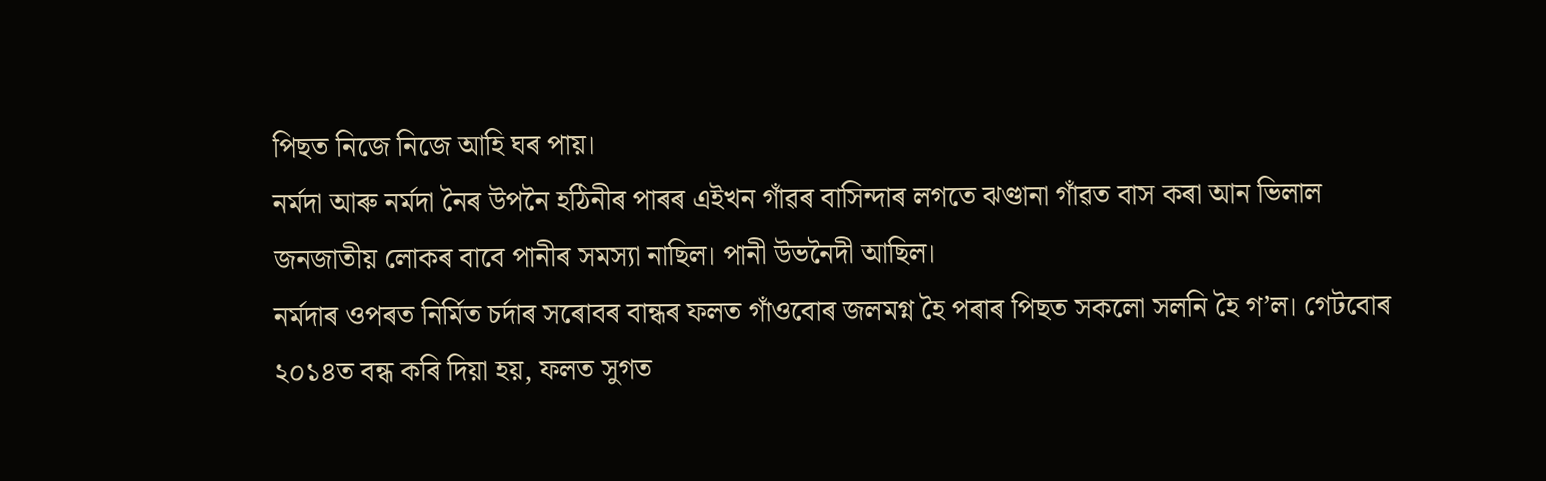পিছত নিজে নিজে আহি ঘৰ পায়।
নৰ্মদা আৰু নৰ্মদা নৈৰ উপনৈ হঠিনীৰ পাৰৰ এইখন গাঁৱৰ বাসিন্দাৰ লগতে ঝণ্ডানা গাঁৱত বাস কৰা আন ভিলাল জনজাতীয় লোকৰ বাবে পানীৰ সমস্যা নাছিল। পানী উভনৈদী আছিল।
নৰ্মদাৰ ওপৰত নিৰ্মিত চৰ্দাৰ সৰোবৰ বান্ধৰ ফলত গাঁওবোৰ জলমগ্ন হৈ পৰাৰ পিছত সকলো সলনি হৈ গ’ল। গেটবোৰ ২০১৪ত বন্ধ কৰি দিয়া হয়, ফলত সুগত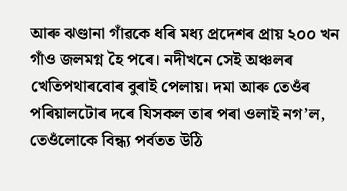আৰু ঝণ্ডানা গাঁৱকে ধৰি মধ্য প্ৰদেশৰ প্ৰায় ২০০ খন গাঁও জলমগ্ন হৈ পৰে। নদীখনে সেই অঞ্চলৰ খেতিপথাৰবোৰ বুৰাই পেলায়। দমা আৰু তেওঁৰ পৰিয়ালটোৰ দৰে যিসকল তাৰ পৰা ওলাই নগ’ল, তেওঁলোকে বিন্ধ্য পৰ্বতত উঠি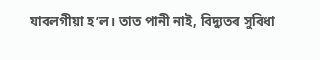যাবলগীয়া হ’ল। তাত পানী নাই, বিদ্যুতৰ সুবিধা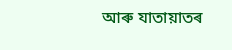আৰু যাতায়াতৰ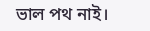ভাল পথ নাই।